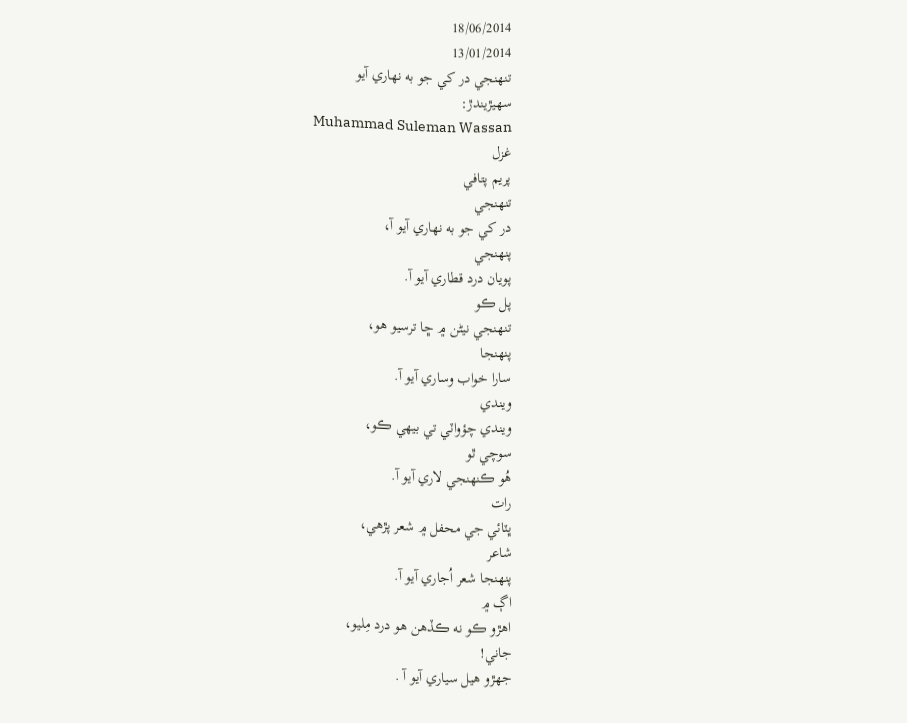18/06/2014
13/01/2014
تنهنجي در کي جو به نهاري آيو
سهيڙيندڙ:
Muhammad Suleman Wassan
غزل
پريم پتافي
تنهنجي
در کي جو به نهاري آيو آ،
پنهنجي
پويان درد قطاري آيو آ.
پل ڪو
تنهنجي نيڻن ۾ ڇا ترسيو هو،
پنهنجا
سارا خواب وساري آيو آ.
ويندي
ويندي چؤواٽي تي بيهي ڪو،
سوچي ٿو
هُو ڪنهنجي لاري آيو آ.
رات
ڀٽائي جي محفل ۾ شعر پڙهي،
شاعر
پنهنجا شعر اُجاري آيو آ.
اڳ ۾
اهڙو ڪو نه ڪڏهن هو درد مِليو،
جاني!
جهڙو هيل سياري آيو آ .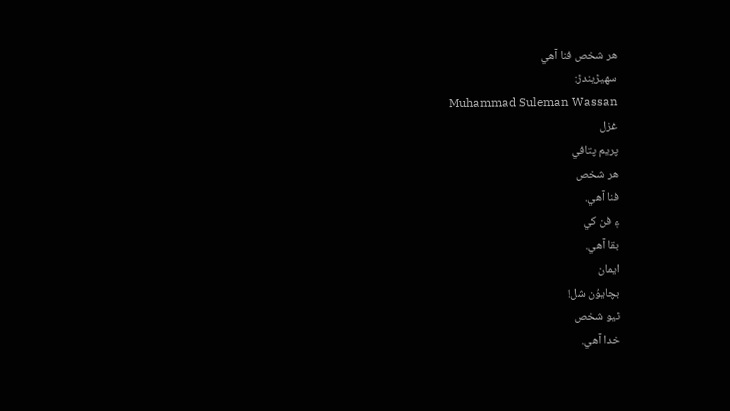هر شخص فنا آهي
سهيڙيندڙ:
Muhammad Suleman Wassan
غزل
پريم پتافي
هر شخص
فنا آهي.
۽ فن کي
بقا آهي.
ايمان
بچايوُن شل!
ٿيو شخص
خدا آهي.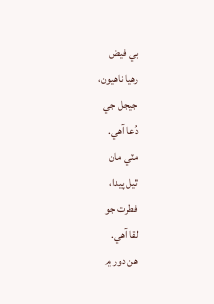بي فيض
رهيا ناهيون،
جيجل جي
دُعا آهي.
مٽي مان
ٿيل پيدا،
فطرت جو
لقا آهي.
هن دور ۾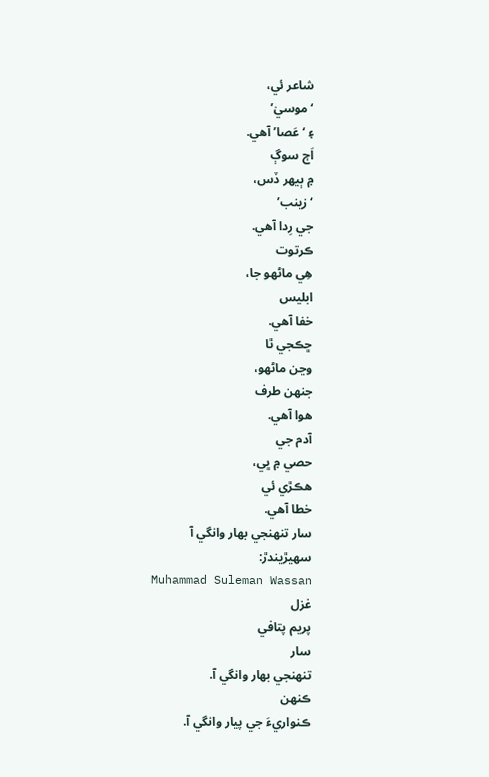شاعر ئي،
‘موسيٰ’
۽ ‘عَصا’ آهي.
اَڄ سوڳ
۾ ٻيهر ڏس،
‘زينب’
جي رِدا آهي.
ڪرتوت
هِي ماڻهو جا،
ابليس
خفا آهي.
ڇڪجي ٿا
وڃن ماڻهو،
جنهن طرف
هوا آهي.
آدم جي
حصي ۾ ڀي،
هڪڙي ئي
خطا آهي.
سار تنهنجي بهار وانگي آ
سهيڙيندڙ:
Muhammad Suleman Wassan
غزل
پريم پتافي
سار
تنهنجي بهار وانگي آ.
ڪنهن
ڪنواريءَ جي پيار وانگي آ.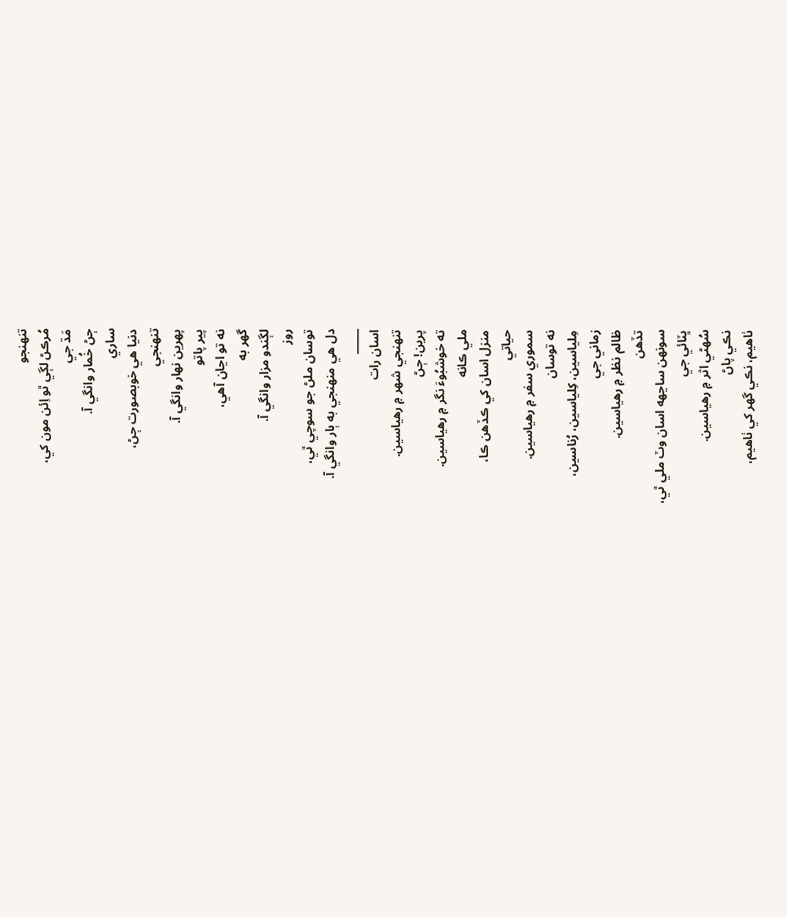تنهنجو
مُرڪڻ لڳي ٿو اِئن مون کي،
مَڌ جي
ڄڻ خُمار وانگي آ.
ساري
دنيا هي خوبصورت ڄڻ،
تنهنجي
پهرين نهار وانگي آ.
پير پاتو
نه تو اڃان آهي،
گهر به
لڳندو مزار وانگي آ.
روز
توسان ملڻ جو سوچي ٿي،
دل هي منهنجي به ٻار وانگي آ.
_____
اسان رات
تنهنجي شهر ۾ رهياسين.
پرين! ڄڻ
ته خوشبُوءَ نگر ۾ رهياسين.
ملي ڪانه
منزل اسان کي ڪڏهن ڪا،
حياتي
سموري سفر ۾ رهياسين.
نه توسان
مِلياسين، کِلياسين، رُناسين،
زماني جي
ظالم نظر ۾ رهياسين.
تڏهن
سونهن ساڃهه اسان وٽ ملي ٿي،
ڀٽائي جي
سُهڻي اثر ۾ رهياسين.
نڪي پاڻ
ٺاهيم، نڪي گهر کي ٺاهيم،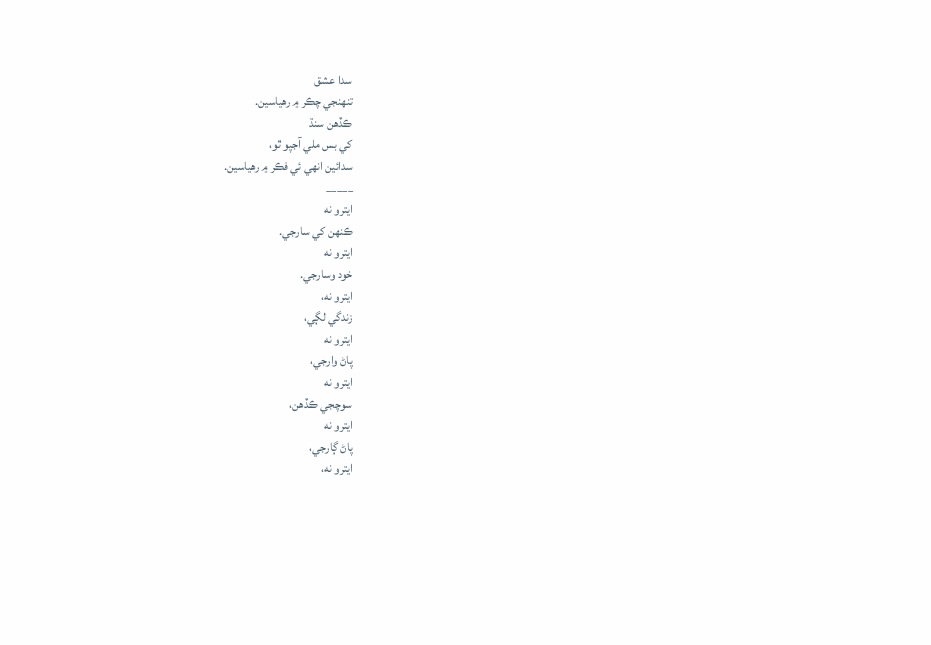سدا عشق
تنهنجي چڪر ۾ رهياسين.
ڪڏهن سنڌ
کي بس ملي آجپو ٿو،
سدائين انهي ئي فڪر ۾ رهياسين.
_____
ايترو نه
ڪنهن کي سارجي.
ايترو نه
خود وسارجي.
ايترو نه،
زندگي لڳي،
ايترو نه
پاڻ وارجي،
ايترو نه
سوچجي ڪڏهن،
ايترو نه
پاڻ ڳارجي،
ايترو نه،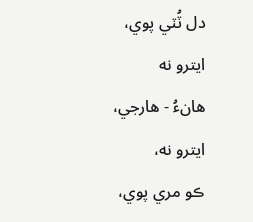دل ٽُٽي پوي،
ايترو نه
هانءُ - هارجي،
ايترو نه،
ڪو مري پوي،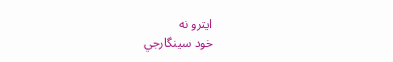ايترو نه
خود سينگارجي